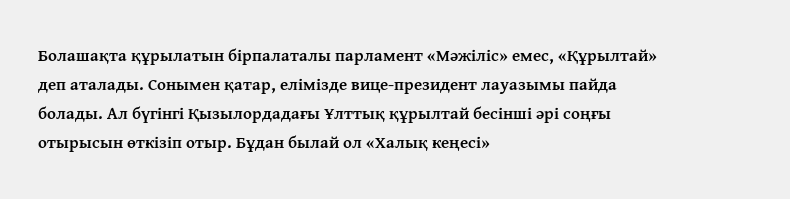Болашақта құрылатын бірпалаталы парламент «Мәжіліс» емес, «Құрылтай» деп аталады. Сонымен қатар, елімізде вице-президент лауазымы пайда болады. Ал бүгінгі Қызылордадағы Ұлттық құрылтай бесінші әрі соңғы отырысын өткізіп отыр. Бұдан былай ол «Халық кеңесі»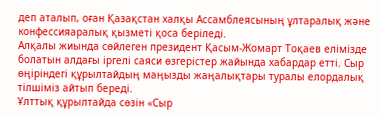деп аталып, оған Қазақстан халқы Ассамблеясының ұлтаралық және конфессияаралық қызметі қоса беріледі.
Алқалы жиында сөйлеген президент Қасым-Жомарт Тоқаев елімізде болатын алдағы іргелі саяси өзгерістер жайында хабардар етті. Сыр өңіріндегі құрылтайдың маңызды жаңалықтары туралы елордалық тілшіміз айтып береді.
Ұлттық құрылтайда сөзін «Сыр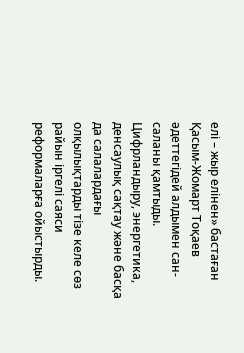елі – жыр елінен» бастаған Қасым-Жомарт Тоқаев әдеттегідей алдымен сан-саланы қамтыды. Цифрландыру, энергетика, денсаулық сақтау және басқа да салалардағы олқылықтарды тізе келе сөз райын іргелі саяси реформаларға ойыстырды.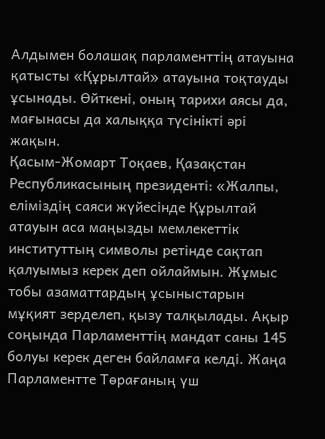Алдымен болашақ парламенттің атауына қатысты «Құрылтай» атауына тоқтауды ұсынады. Өйткені, оның тарихи аясы да, мағынасы да халыққа түсінікті әрі жақын.
Қасым-Жомарт Тоқаев, Қазақстан Республикасының президенті: «Жалпы, еліміздің саяси жүйесінде Құрылтай атауын аса маңызды мемлекеттік институттың символы ретінде сақтап қалуымыз керек деп ойлаймын. Жұмыс тобы азаматтардың ұсыныстарын мұқият зерделеп, қызу талқылады. Ақыр соңында Парламенттің мандат саны 145 болуы керек деген байламға келді. Жаңа Парламентте Төрағаның үш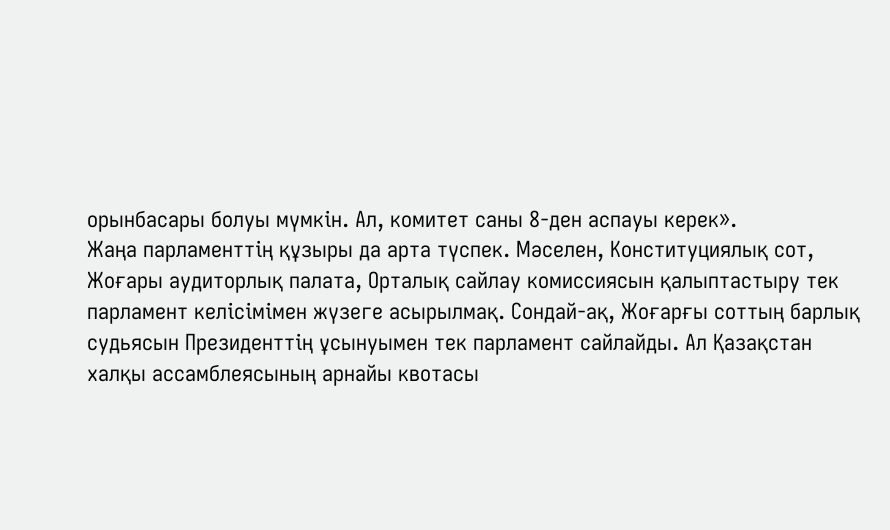орынбасары болуы мүмкін. Ал, комитет саны 8-ден аспауы керек».
Жаңа парламенттің құзыры да арта түспек. Мәселен, Конституциялық сот, Жоғары аудиторлық палата, Орталық сайлау комиссиясын қалыптастыру тек парламент келісімімен жүзеге асырылмақ. Сондай-ақ, Жоғарғы соттың барлық судьясын Президенттің ұсынуымен тек парламент сайлайды. Ал Қазақстан халқы ассамблеясының арнайы квотасы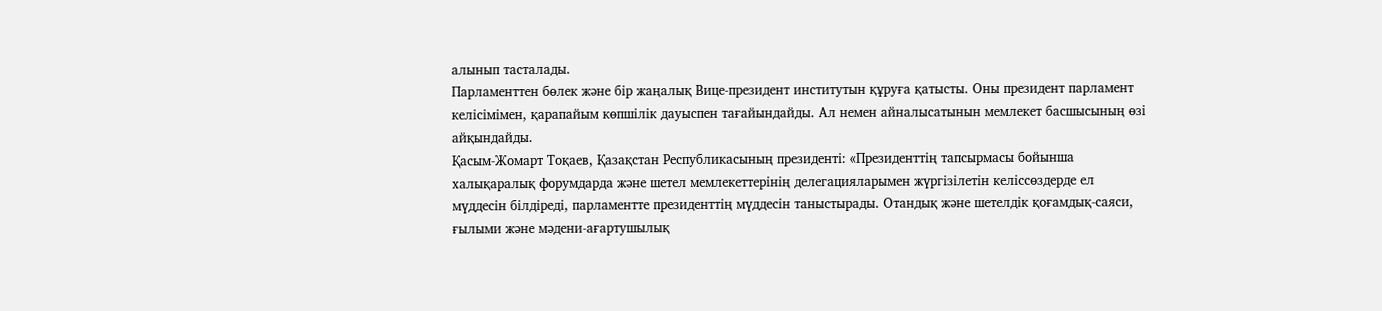алынып тасталады.
Парламенттен бөлек және бір жаңалық Вице-президент институтын құруға қатысты. Оны президент парламент келісімімен, қарапайым көпшілік дауыспен тағайындайды. Ал немен айналысатынын мемлекет басшысының өзі айқындайды.
Қасым-Жомарт Тоқаев, Қазақстан Республикасының президенті: «Президенттің тапсырмасы бойынша халықаралық форумдарда және шетел мемлекеттерінің делегацияларымен жүргізілетін келіссөздерде ел мүддесін білдіреді, парламентте президенттің мүддесін таныстырады. Отандық және шетелдік қоғамдық-саяси, ғылыми және мәдени-ағартушылық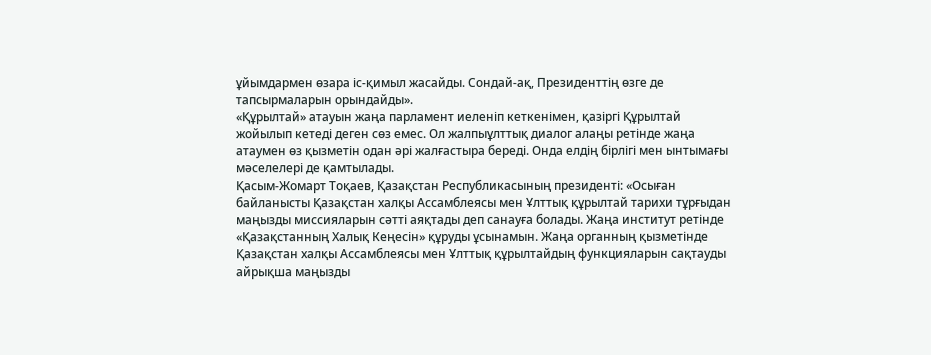ұйымдармен өзара іс-қимыл жасайды. Сондай-ақ, Президенттің өзге де тапсырмаларын орындайды».
«Құрылтай» атауын жаңа парламент иеленіп кеткенімен, қазіргі Құрылтай жойылып кетеді деген сөз емес. Ол жалпыұлттық диалог алаңы ретінде жаңа атаумен өз қызметін одан әрі жалғастыра береді. Онда елдің бірлігі мен ынтымағы мәселелері де қамтылады.
Қасым-Жомарт Тоқаев, Қазақстан Республикасының президенті: «Осыған байланысты Қазақстан халқы Ассамблеясы мен Ұлттық құрылтай тарихи тұрғыдан маңызды миссияларын сәтті аяқтады деп санауға болады. Жаңа институт ретінде «Қазақстанның Халық Кеңесін» құруды ұсынамын. Жаңа органның қызметінде Қазақстан халқы Ассамблеясы мен Ұлттық құрылтайдың функцияларын сақтауды айрықша маңызды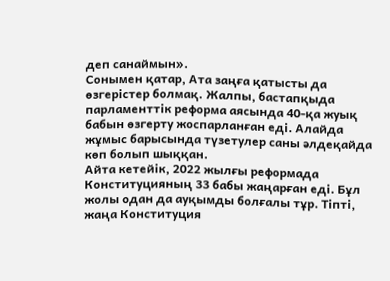деп санаймын».
Сонымен қатар, Ата заңға қатысты да өзгерістер болмақ. Жалпы, бастапқыда парламенттік реформа аясында 40-қа жуық бабын өзгерту жоспарланған еді. Алайда жұмыс барысында түзетулер саны әлдеқайда көп болып шыққан.
Айта кетейік, 2022 жылғы реформада Конституцияның 33 бабы жаңарған еді. Бұл жолы одан да ауқымды болғалы тұр. Тіпті, жаңа Конституция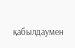қабылдаумен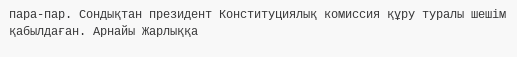пара-пар. Сондықтан президент Конституциялық комиссия құру туралы шешім қабылдаған. Арнайы Жарлыққа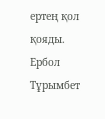ертең қол қояды.
Ербол Тұрымбет